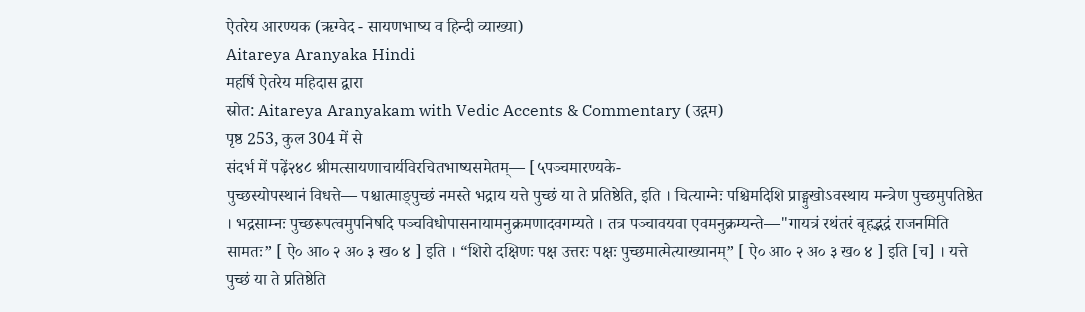ऐतरेय आरण्यक (ऋग्वेद - सायणभाष्य व हिन्दी व्याख्या)
Aitareya Aranyaka Hindi
महर्षि ऐतरेय महिदास द्वारा
स्रोत: Aitareya Aranyakam with Vedic Accents & Commentary (उद्गम)
पृष्ठ 253, कुल 304 में से
संदर्भ में पढ़ें२४८ श्रीमत्सायणाचार्यविरचितभाष्यसमेतम्— [५पञ्चमारण्यके-
पुच्छस्योपस्थानं विधत्ते— पश्चात्माङ्पुच्छं नमस्ते भद्राय यत्ते पुच्छं या ते प्रतिष्ठेति, इति । चित्याग्नेः पश्चिमदिशि प्राङ्मुखोऽवस्थाय मन्त्रेण पुच्छमुपतिष्ठेत । भद्रसाम्नः पुच्छरूपत्वमुपनिषदि पञ्चविधोपासनायामनुक्रमणादवगम्यते । तत्र पञ्चावयवा एवमनुक्रम्यन्ते—"गायत्रं रथंतरं बृहद्भद्रं राजनमिति सामतः” [ ऐ० आ० २ अ० ३ ख० ४ ] इति । “शिरो दक्षिणः पक्ष उत्तरः पक्षः पुच्छमात्मेत्याख्यानम्” [ ऐ० आ० २ अ० ३ ख० ४ ] इति [च] । यत्ते पुच्छं या ते प्रतिष्ठेति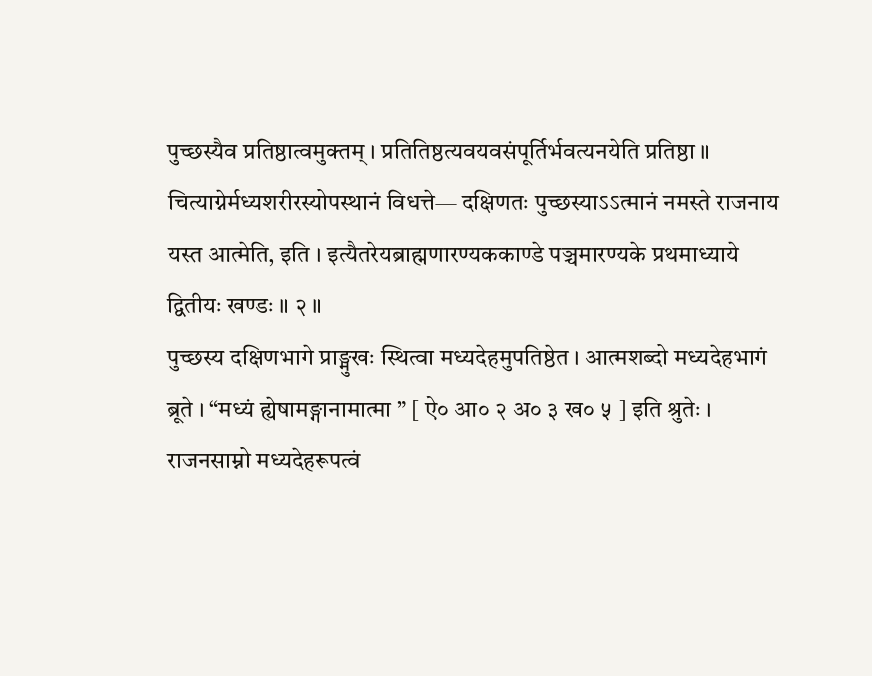पुच्छस्यैव प्रतिष्ठात्वमुक्तम् । प्रतितिष्ठत्यवयवसंपूर्तिर्भवत्यनयेति प्रतिष्ठा ॥
चित्याग्नेर्मध्यशरीरस्योपस्थानं विधत्ते— दक्षिणतः पुच्छस्याऽऽत्मानं नमस्ते राजनाय यस्त आत्मेति, इति । इत्यैतरेयब्राह्मणारण्यककाण्डे पञ्चमारण्यके प्रथमाध्याये द्वितीयः खण्डः ॥ २ ॥
पुच्छस्य दक्षिणभागे प्राङ्मुखः स्थित्वा मध्यदेहमुपतिष्ठेत । आत्मशब्दो मध्यदेहभागं ब्रूते । “मध्यं ह्येषामङ्गानामात्मा ” [ ऐ० आ० २ अ० ३ ख० ५ ] इति श्रुतेः । राजनसाम्नो मध्यदेहरूपत्वं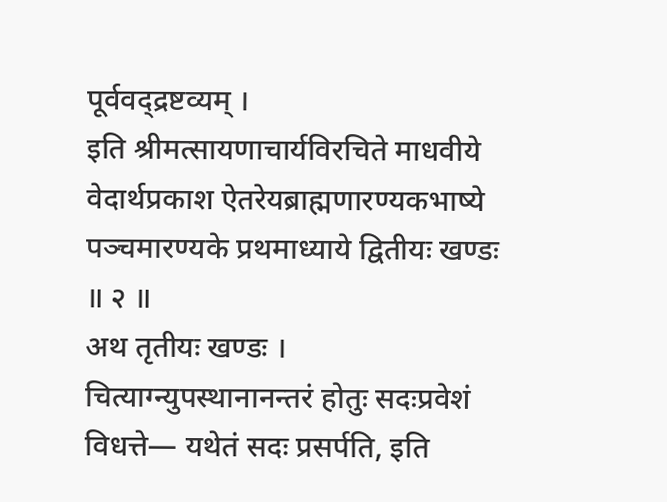पूर्ववद्द्रष्टव्यम् ।
इति श्रीमत्सायणाचार्यविरचिते माधवीये वेदार्थप्रकाश ऐतरेयब्राह्मणारण्यकभाष्ये पञ्चमारण्यके प्रथमाध्याये द्वितीयः खण्डः ॥ २ ॥
अथ तृतीयः खण्डः ।
चित्याग्न्युपस्थानानन्तरं होतुः सदःप्रवेशं विधत्ते— यथेतं सदः प्रसर्पति, इति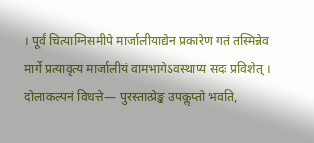। पूर्वं चित्याग्निसमीपे मार्जालीयाद्येन प्रकारेण गतं तस्मिन्नेव मार्गे प्रत्यावृत्य मार्जालीयं वामभागेऽवस्थाप्य सदः प्रविशेत् ।
दोलाकल्पनं विधत्ते— पुरस्तात्प्रेङ्ख उपकॢप्तो भवति,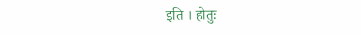इति । होतुः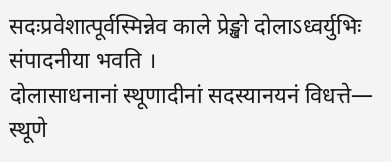सदःप्रवेशात्पूर्वस्मिन्नेव काले प्रेङ्खो दोलाऽध्वर्युभिः संपादनीया भवति ।
दोलासाधनानां स्थूणादीनां सदस्यानयनं विधत्ते— स्थूणे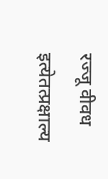रज्जू वीवध इत्येतत्प्रक्षाल्य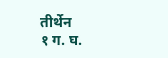तीर्थेन
१ ग. घ.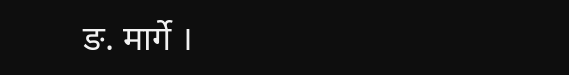ङ. मार्गे ।